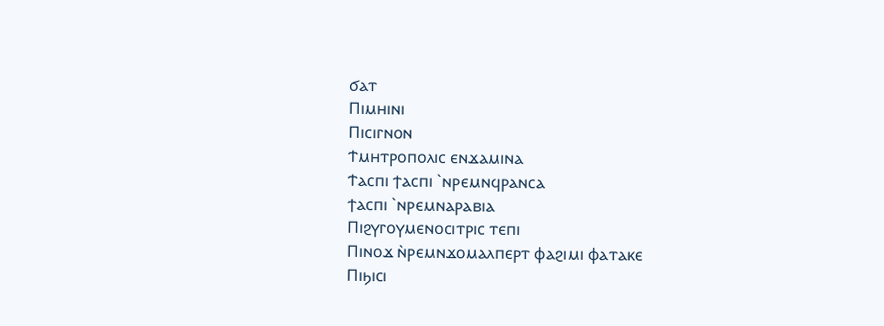ϭⲁⲧ
Ⲡⲓⲙⲏⲓⲛⲓ
Ⲡⲓⲥⲓⲅⲛⲟⲛ
Ϯⲙⲏⲧⲣⲟⲡⲟⲗⲓⲥ ⲉⲛϫⲁⲙⲓⲛⲁ
Ϯⲁⲥⲡⲓ ϯⲁⲥⲡⲓ `ⲛⲣⲉⲙⲛϥⲣⲁⲛⲥⲁ
ϯⲁⲥⲡⲓ `ⲛⲣⲉⲙⲛⲁⲣⲁⲃⲓⲁ
Ⲡⲓϩⲩⲅⲟⲩⲙⲉⲛⲟⲥⲓⲧⲣⲓⲥ ⲧⲉⲡⲓ
Ⲡⲓⲛⲟϫ ⲛ̀ⲣⲉⲙⲛϫⲟⲙⲁⲗⲡⲉⲣⲧ ⲫⲁϩⲓⲙⲓ ⲫⲁⲧⲁⲕⲉ
Ⲡⲓϧⲓⲥⲓ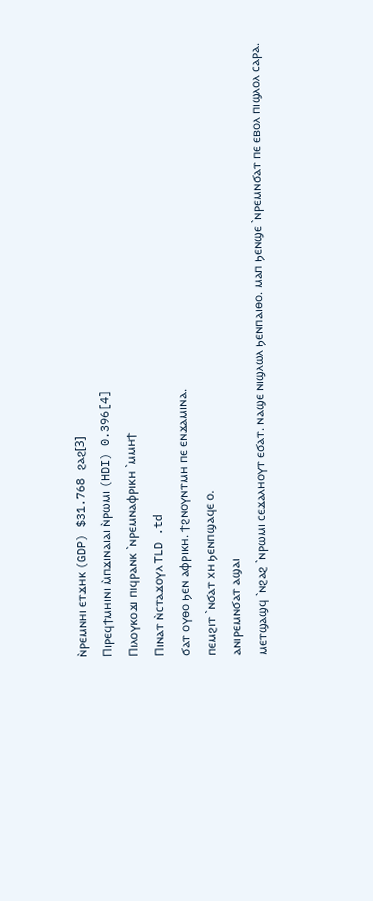ⲛ̀ⲣⲉⲙⲛⲏⲓ ⲉⲧϫⲏⲕ (GDP) $31.768 ϩⲁϩ[3]
Ⲡⲓⲣⲉϥϯⲙⲏⲓⲛⲓ ⲙ̀ⲡϫⲓⲛⲁⲓⲁⲓ ⲛ̀ⲣⲱⲙⲓ (HDI) 0.396[4]
Ⲡⲓⲗⲟⲩⲕⲟϫⲓ ⲡⲓϥⲣⲁⲛⲕ `ⲛⲣⲉⲙⲛⲁⲫⲣⲓⲕⲏ `ⲙⲙⲏϯ
Ⲡⲓⲛⲁⲧ ⲛ̀ⲥⲧⲁϫⲟⲩⲗ TLD .td
ϭⲁⲧ ⲟⲩⲑⲟ ϧⲉⲛ ⲁⲫⲣⲓⲕⲏ. ϯϩⲛⲟⲩⲛⲧⲙⲏ ⲡⲉ ⲉⲛϫⲁⲙⲓⲛⲁ.
ⲡⲉⲙϩⲓⲧ `ⲛϭⲁⲧ ⲭⲏ ϧⲉⲛⲡϣⲁϥⲉ ⲟ.
ⲁⲛⲓⲣⲉⲙⲛϭⲁⲧ ⲁϣⲁⲓ
ⲙⲉⲧϣⲁϣϥ `ⲛϩⲁϩ `ⲛⲣⲱⲙⲓ ⲥⲉϫⲁⲗⲏⲟⲩⲧ ⲉϭⲁⲧ. ⲛⲁϣⲉ ⲛⲓϣⲗⲱⲗ ϧⲉⲛⲡⲁⲓⲑⲟ. ⲙⲁⲡ ϧⲉⲛϣⲉ `ⲛⲣⲉⲙⲛϭⲁⲧ ⲡⲉ ⲉⲃⲟⲗ ⲡⲓϣⲗⲟⲗ ⲥⲁⲣⲁ.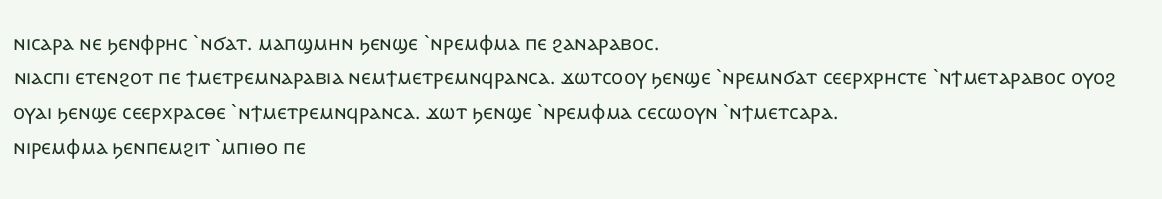ⲛⲓⲥⲁⲣⲁ ⲛⲉ ϧⲉⲛⲫⲣⲏⲥ `ⲛϭⲁⲧ. ⲙⲁⲡϣⲙⲏⲛ ϧⲉⲛϣⲉ `ⲛⲣⲉⲙⲫⲙⲁ ⲡⲉ ϩⲁⲛⲁⲣⲁⲃⲟⲥ.
ⲛⲓⲁⲥⲡⲓ ⲉⲧⲉⲛϩⲟⲧ ⲡⲉ ϯⲙⲉⲧⲣⲉⲙⲛⲁⲣⲁⲃⲓⲁ ⲛⲉⲙϯⲙⲉⲧⲣⲉⲙⲛϥⲣⲁⲛⲥⲁ. ϫⲱⲧⲥⲟⲟⲩ ϧⲉⲛϣⲉ `ⲛⲣⲉⲙⲛϭⲁⲧ ⲥⲉⲉⲣⲭⲣⲏⲥⲧⲉ `ⲛϯⲙⲉⲧⲁⲣⲁⲃⲟⲥ ⲟⲩⲟϩ ⲟⲩⲁⲓ ϧⲉⲛϣⲉ ⲥⲉⲉⲣⲭⲣⲁⲥⲑⲉ `ⲛϯⲙⲉⲧⲣⲉⲙⲛϥⲣⲁⲛⲥⲁ. ϫⲱⲧ ϧⲉⲛϣⲉ `ⲛⲣⲉⲙⲫⲙⲁ ⲥⲉⲥⲱⲟⲩⲛ `ⲛϯⲙⲉⲧⲥⲁⲣⲁ.
ⲛⲓⲣⲉⲙⲫⲙⲁ ϧⲉⲛⲡⲉⲙϩⲓⲧ `ⲙⲡⲓⲑⲟ ⲡⲉ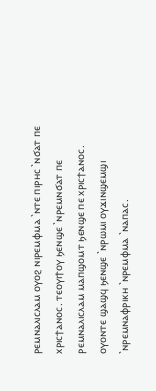ⲣⲉⲙⲛⲁⲗⲓⲥⲗⲁⲙ ⲟⲩⲟϩ ⲛⲓⲣⲉⲙⲫⲙⲁ `ⲛⲧⲉ ⲡⲓⲣⲏⲥ `ⲛϭⲁⲧ ⲡⲉ ⲭⲣⲓⲥϯⲁⲛⲟⲥ. ⲧⲉⲟⲩⲓϯⲟⲩ ϧⲉⲛϣⲉ `ⲛⲣⲉⲙⲛϭⲁⲧ ⲡⲉ ⲣⲉⲙⲛⲁⲗⲓⲥⲗⲁⲙ ⲙⲁⲡϣⲟⲙⲧ ϧⲉⲛϣⲉ ⲡⲉ ⲭⲣⲓⲥϯⲁⲛⲟⲥ. ⲟⲩⲟⲛⲧⲉ ϣⲁϣϥ ϧⲉⲛϣⲉ `ⲛⲣⲱⲙⲓ ⲟⲩϫⲓⲛϣⲉⲙϣⲓ `ⲛⲣⲉⲙⲛⲁⲫⲣⲓⲕⲏ `ⲛⲣⲉⲙⲫⲙⲁ `ⲛⲁⲡⲁⲥ.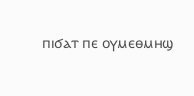ⲡⲓϭⲁⲧ ⲡⲉ ⲟⲩⲙⲉⲑⲙⲏϣ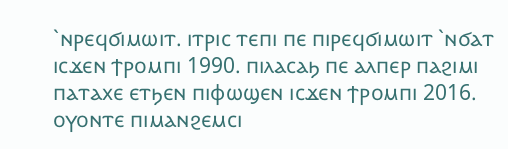`ⲛⲣⲉϥϭⲓⲙⲱⲓⲧ. ⲓⲧⲣⲓⲥ ⲧⲉⲡⲓ ⲡⲉ ⲡⲓⲣⲉϥϭⲓⲙⲱⲓⲧ `ⲛϭⲁⲧ ⲓⲥϫⲉⲛ ϯⲣⲟⲙⲡⲓ 1990. ⲡⲓⲗⲁⲥⲁϧ ⲡⲉ ⲁⲗⲡⲉⲣ ⲡⲁϩⲓⲙⲓ ⲡⲁⲧⲁⲭⲉ ⲉⲧϧⲉⲛ ⲡⲓⲫⲱϣⲉⲛ ⲓⲥϫⲉⲛ ϯⲣⲟⲙⲡⲓ 2016. ⲟⲩⲟⲛⲧⲉ ⲡⲓⲙⲁⲛϩⲉⲙⲥⲓ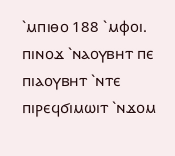`ⲙⲡⲓⲑⲟ 188 `ⲙⲫⲟⲓ. ⲡⲓⲛⲟϫ `ⲛⲁⲟⲩⲃⲏⲧ ⲡⲉ ⲡⲓⲁⲟⲩⲃⲏⲧ `ⲛⲧⲉ ⲡⲓⲣⲉϥϭⲓⲙⲱⲓⲧ `ⲛϫⲟⲙ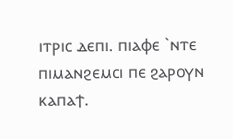ⲓⲧⲣⲓⲥ ⲇⲉⲡⲓ. ⲡⲓⲁⲫⲉ `ⲛⲧⲉ ⲡⲓⲙⲁⲛϩⲉⲙⲥⲓ ⲡⲉ ϩⲁⲣⲟⲩⲛ ⲕⲁⲡⲁϯ.